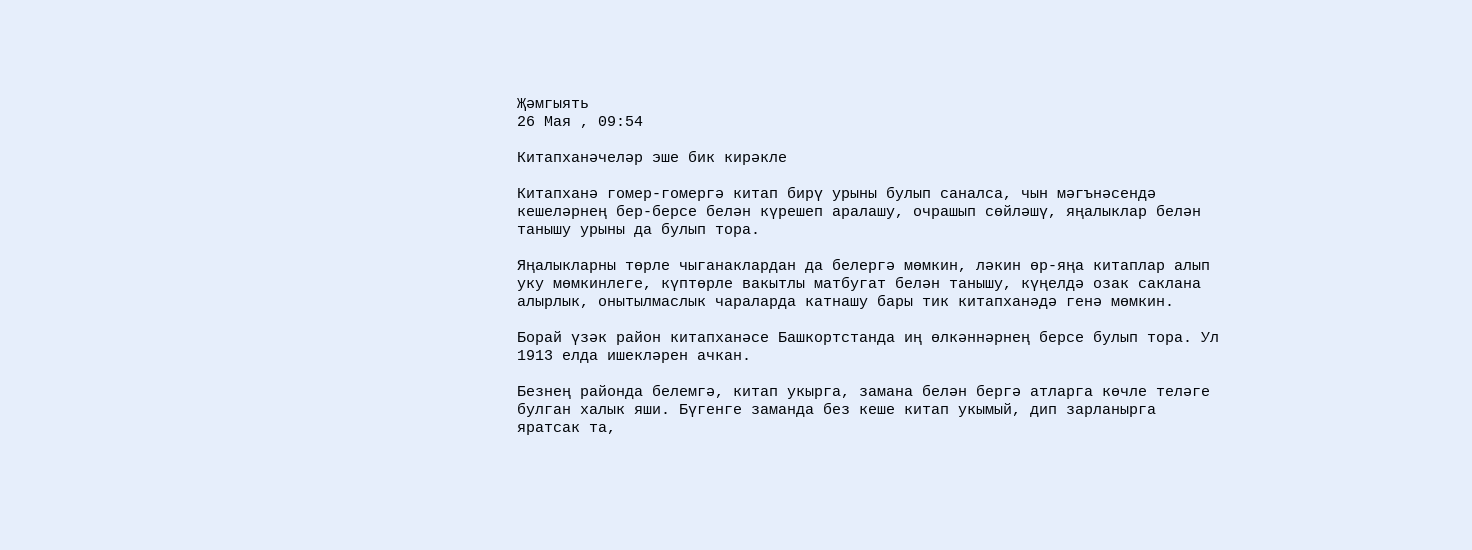Җәмгыять
26 Мая , 09:54

Китапханәчеләр эше бик кирәкле

Китапханә гомер-гомергә китап бирү урыны булып саналса, чын мәгънәсендә кешеләрнең бер-берсе белән күрешеп аралашу, очрашып сөйләшү, яңалыклар белән танышу урыны да булып тора.

Яңалыкларны төрле чыганаклардан да белергә мөмкин, ләкин өр-яңа китаплар алып уку мөмкинлеге, күптөрле вакытлы матбугат белән танышу, күңелдә озак саклана алырлык, онытылмаслык чараларда катнашу бары тик китапханәдә генә мөмкин.

Борай үзәк район китапханәсе Башкортстанда иң өлкәннәрнең берсе булып тора. Ул 1913 елда ишекләрен ачкан.

Безнең районда белемгә, китап укырга, замана белән бергә атларга көчле теләге булган халык яши. Бүгенге заманда без кеше китап укымый, дип зарланырга яратсак та,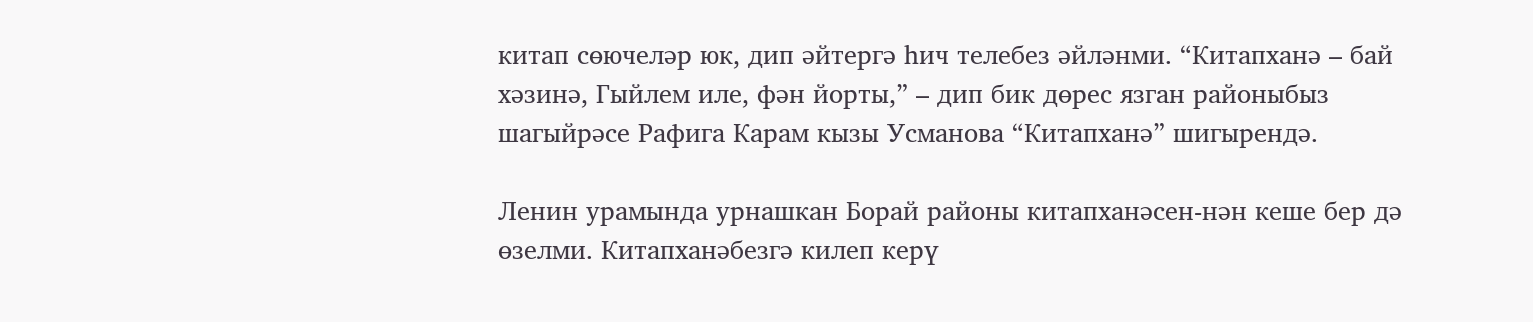китап сөючеләр юк, дип әйтергә һич телебез әйләнми. “Китапханә – бай хәзинә, Гыйлем иле, фән йорты,” – дип бик дөрес язган районыбыз шагыйрәсе Рафига Карам кызы Усманова “Китапханә” шигырендә.

Ленин урамында урнашкан Борай районы китапханәсен-нән кеше бер дә өзелми. Китапханәбезгә килеп керү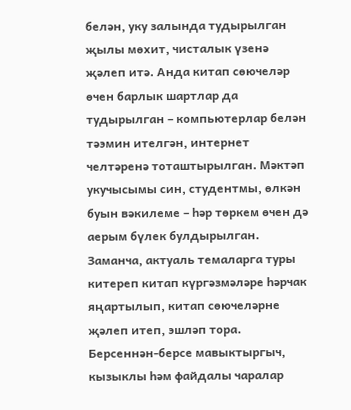белән, уку залында тудырылган җылы мөхит, чисталык үзенә җәлеп итә. Анда китап сөючеләр өчен барлык шартлар да тудырылган – компьютерлар белән тәэмин ителгән, интернет челтәренә тоташтырылган. Мәктәп укучысымы син, студентмы, өлкән буын вәкилеме – һәр төркем өчен дә аерым бүлек булдырылган. Заманча, актуаль темаларга туры китереп китап күргәзмәләре hәрчак яңартылып, китап сөючеләрне җәлеп итеп, эшләп тора. Берсеннән-берсе мавыктыргыч, кызыклы һәм файдалы чаралар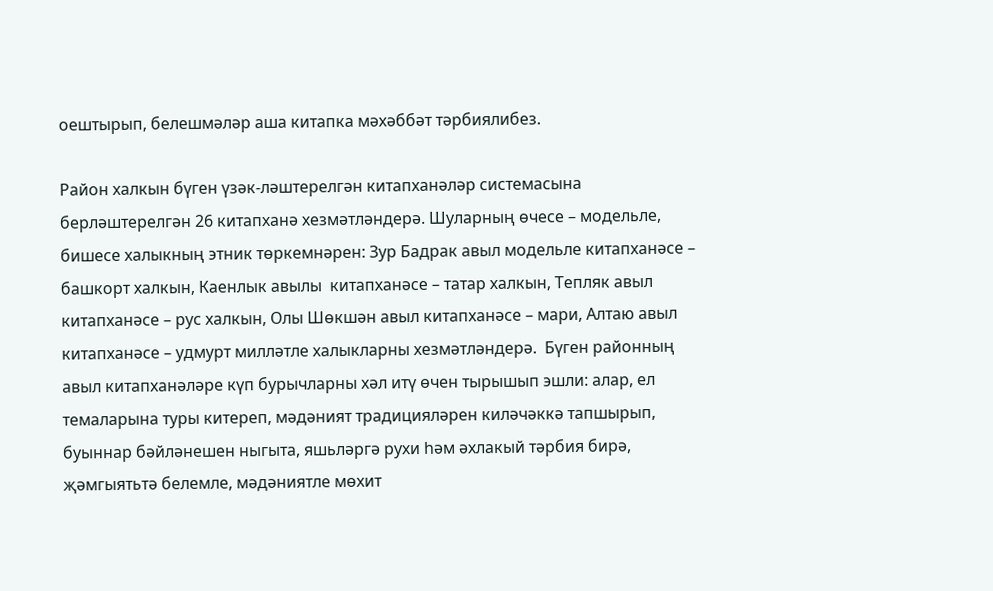оештырып, белешмәләр аша китапка мәхәббәт тәрбиялибез.

Район халкын бүген үзәк-ләштерелгән китапханәләр системасына берләштерелгән 26 китапханә хезмәтләндерә. Шуларның өчесе – модельле, бишесе халыкның этник төркемнәрен: Зур Бадрак авыл модельле китапханәсе – башкорт халкын, Каенлык авылы  китапханәсе – татар халкын, Тепляк авыл китапханәсе – рус халкын, Олы Шөкшән авыл китапханәсе – мари, Алтаю авыл китапханәсе – удмурт милләтле халыкларны хезмәтләндерә.  Бүген районның авыл китапханәләре күп бурычларны хәл итү өчен тырышып эшли: алар, ел темаларына туры китереп, мәдәният традицияләрен киләчәккә тапшырып, буыннар бәйләнешен ныгыта, яшьләргә рухи һәм әхлакый тәрбия бирә, җәмгыятьтә белемле, мәдәниятле мөхит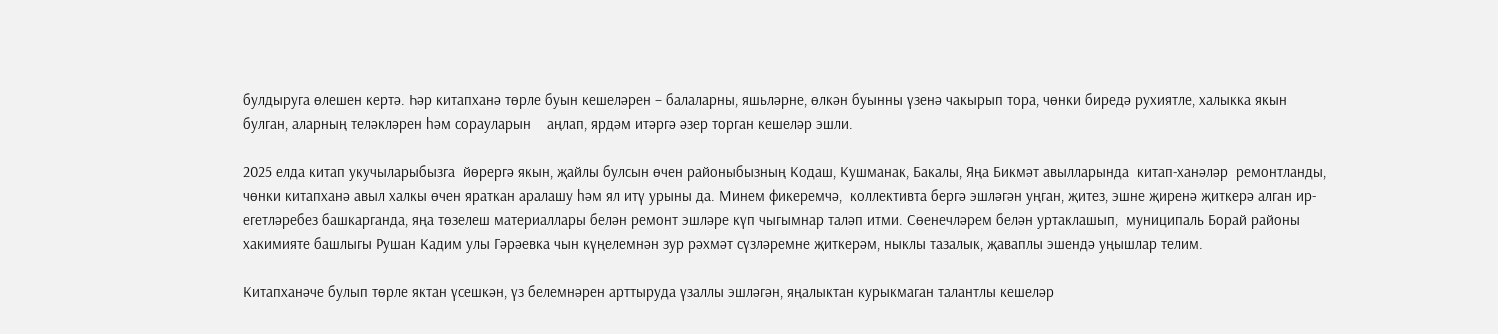булдыруга өлешен кертә. Һәр китапханә төрле буын кешеләрен – балаларны, яшьләрне, өлкән буынны үзенә чакырып тора, чөнки биредә рухиятле, халыкка якын булган, аларның теләкләрен һәм сорауларын    аңлап, ярдәм итәргә әзер торган кешеләр эшли.

2025 елда китап укучыларыбызга  йөрергә якын, җайлы булсын өчен районыбызның Кодаш, Кушманак, Бакалы, Яңа Бикмәт авылларында  китап-ханәләр  ремонтланды, чөнки китапханә авыл халкы өчен яраткан аралашу һәм ял итү урыны да. Минем фикеремчә,  коллективта бергә эшләгән уңган, җитез, эшне җиренә җиткерә алган ир-егетләребез башкарганда, яңа төзелеш материаллары белән ремонт эшләре күп чыгымнар таләп итми. Сөенечләрем белән уртаклашып,  муниципаль Борай районы хакимияте башлыгы Рушан Кадим улы Гәрәевка чын күңелемнән зур рәхмәт сүзләремне җиткерәм, ныклы тазалык, җаваплы эшендә уңышлар телим.

Китапханәче булып төрле яктан үсешкән, үз белемнәрен арттыруда үзаллы эшләгән, яңалыктан курыкмаган талантлы кешеләр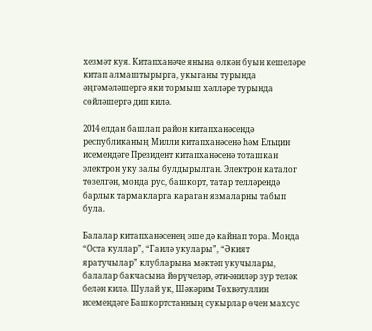хезмәт куя. Китапханәче янына өлкән буын кешеләре китап алмаштырырга, укыганы турында әңгәмәләшергә яки тормыш хәлләре турында сөйләшергә дип килә.

2014 елдан башлап район китапханәсендә республиканың Милли китапханәсенә һәм Ельцин исемендәге Президент китапханәсенә тоташкан электрон уку залы булдырылган. Электрон каталог төзелгән, монда рус, башкорт, татар телләрендә барлык тармакларга караган язмаларны табып була.

Балалар китапханәсенең эше дә кайнап тора. Монда “Оста куллар”, “Гаилә укулары”, “Әкият яратучылар” клубларына мәктәп укучылары, балалар бакчасына йөрүчеләр, әти-әниләр зур теләк белән килә. Шулай ук, Шәкәрим Төхвәтуллин исемендәге Башкортстанның сукырлар өчен махсус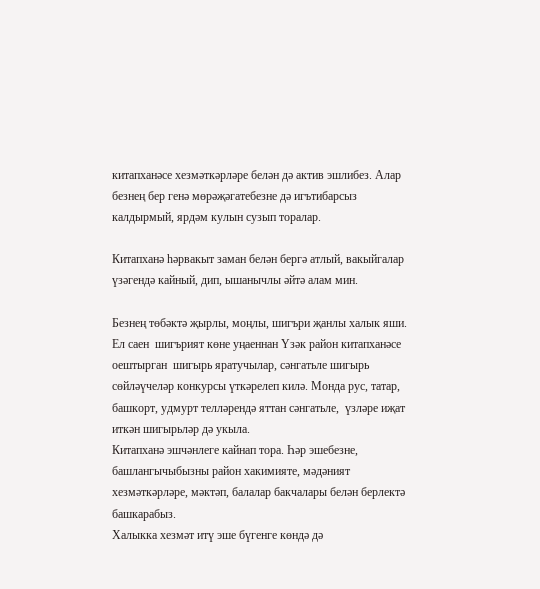китапханәсе хезмәткәрләре белән дә актив эшлибез. Алар безнең бер генә мөрәҗәгатебезне дә игътибарсыз калдырмый, ярдәм кулын сузып торалар.

Китапханә һәрвакыт заман белән бергә атлый, вакыйгалар үзәгендә кайный, дип, ышанычлы әйтә алам мин.

Безнең төбәктә җырлы, моңлы, шигъри җанлы халык яши. Ел саен  шигърият көне уңаеннан Үзәк район китапханәсе оештырган  шигырь яратучылар, сәнгатьле шигырь сөйләүчеләр конкурсы үткәрелеп килә. Монда рус, татар, башкорт, удмурт телләрендә яттан сәнгатьле,  үзләре иҗат иткән шигырьләр дә укыла.
Китапханә эшчәнлеге кайнап тора. Һәр эшебезне, башлангычыбызны район хакимияте, мәдәният хезмәткәрләре, мәктәп, балалар бакчалары белән берлектә башкарабыз.
Халыкка хезмәт итү эше бүгенге көндә дә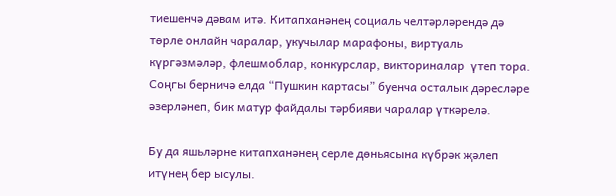тиешенчә дәвам итә. Китапханәнең социаль челтәрләрендә дә төрле онлайн чаралар, укучылар марафоны, виртуаль күргәзмәләр, флешмоблар, конкурслар, викториналар  үтеп тора. Соңгы берничә елда “Пушкин картасы” буенча осталык дәресләре  әзерләнеп, бик матур файдалы тәрбияви чаралар үткәрелә.

Бу да яшьләрне китапханәнең серле дөньясына күбрәк җәлеп итүнең бер ысулы.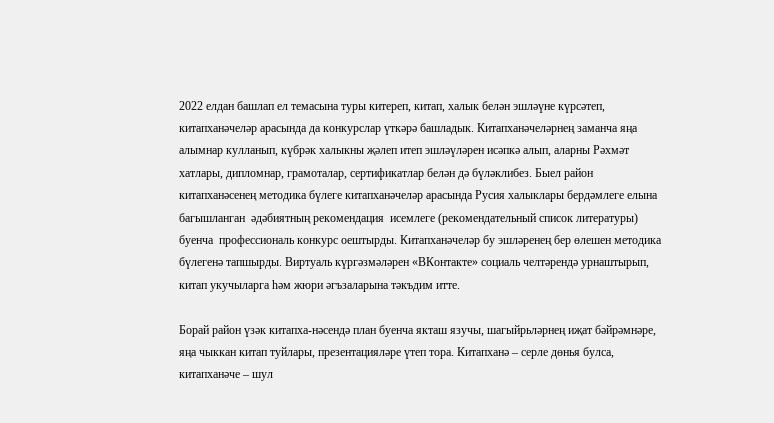2022 елдан башлап ел темасына туры китереп, китап, халык белән эшләүне күрсәтеп, китапханәчеләр арасында да конкурслар үткәрә башладык. Китапханәчеләрнең заманча яңа алымнар кулланып, күбрәк халыкны җәлеп итеп эшләүләрен исәпкә алып, аларны Рәхмәт хатлары, дипломнар, грамоталар, сертификатлар белән дә бүләклибез. Быел район китапханәсенең методика бүлеге китапханәчеләр арасында Русия халыклары бердәмлеге елына багышланган  әдәбиятның рекомендация  исемлеге (рекомендательный список литературы) буенча  профессиональ конкурс оештырды. Китапханәчеләр бу эшләренең бер өлешен методика бүлегенә тапшырды. Виртуаль күргәзмәләрен «ВКонтакте» социаль челтәрендә урнаштырып, китап укучыларга һәм жюри әгъзаларына тәкъдим итте.

Борай район үзәк китапха-нәсендә план буенча якташ язучы, шагыйрьләрнең иҗат бәйрәмнәре, яңа чыккан китап туйлары, презентацияләре үтеп тора. Китапханә – серле дөнья булса, китапханәче – шул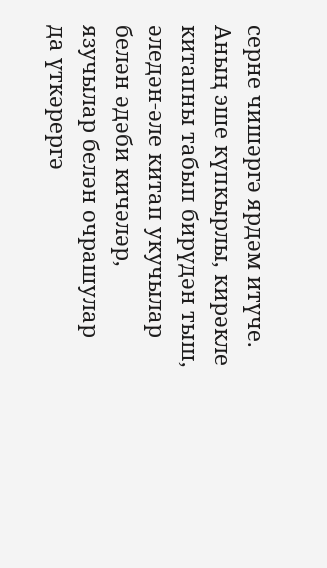серне чишәргә ярдәм итүче. Аның эше күпкырлы, кирәкле китапны табып бирүдән тыш, әледән-әле китап укучылар белән әдәби кичәләр, язучылар белән очрашулар да үткәрергә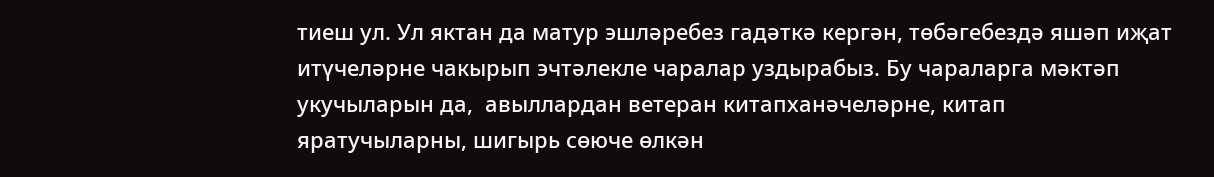тиеш ул. Ул яктан да матур эшләребез гадәткә кергән, төбәгебездә яшәп иҗат итүчеләрне чакырып эчтәлекле чаралар уздырабыз. Бу чараларга мәктәп укучыларын да,  авыллардан ветеран китапханәчеләрне, китап яратучыларны, шигырь сөюче өлкән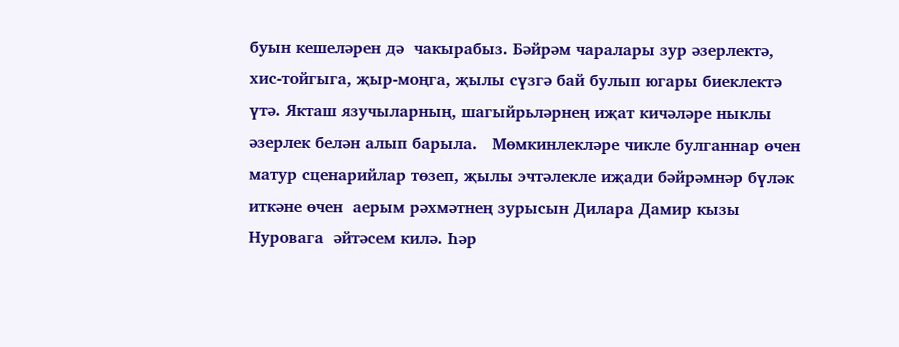буын кешеләрен дә  чакырабыз. Бәйрәм чаралары зур әзерлектә, хис-тойгыга, җыр-моңга, җылы сүзгә бай булып югары биеклектә үтә. Якташ язучыларның, шагыйрьләрнең иҗат кичәләре ныклы әзерлек белән алып барыла.   Мөмкинлекләре чикле булганнар өчен матур сценарийлар төзеп, җылы эчтәлекле иҗади бәйрәмнәр бүләк иткәне өчен  аерым рәхмәтнең зурысын Дилара Дамир кызы Нуровага  әйтәсем килә. Һәр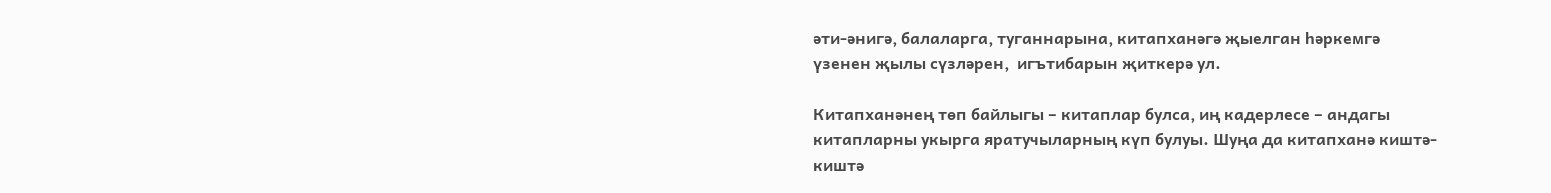әти-әнигә, балаларга, туганнарына, китапханәгә җыелган һәркемгә үзенен җылы сүзләрен,  игътибарын җиткерә ул.

Китапханәнең төп байлыгы – китаплар булса, иң кадерлесе – андагы китапларны укырга яратучыларның күп булуы. Шуңа да китапханә киштә-киштә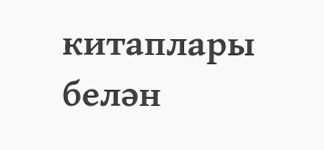китаплары белән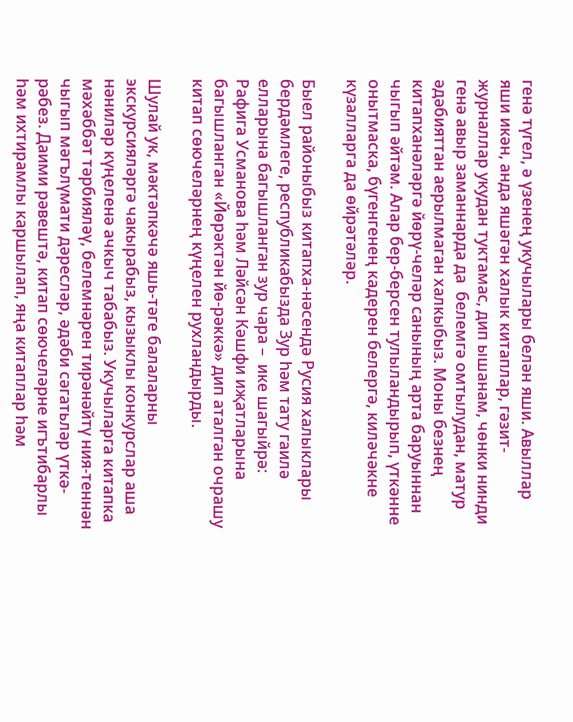генә түгел, ә үзенең укучылары белән яши. Авыллар яши икән, анда яшәгән халык китаплар, гәзит-журналлар укудан туктамас, дип ышанам, чөнки нинди генә авыр заманнарда да  белемгә омтылудан, матур әдәбияттан аерылмаган халкыбыз. Моны безнең китапханәләргә йөрү-челәр санының арта баруыннан чыгып әйтәм. Алар бер-берсен тулыландырып, үткәнне онытмаска, бүгенгенең кадерен белергә, киләчәкне күзалларга да өйрәтәләр.

Быел районыбыз китапха-нәсендә Русия халыклары бердәмлеге, республикабызда Зур һәм тату гаилә елларына багышланган зур чара –  ике шагыйрә: Рафига Усманова hәм Ләйсән Кәшфи иҗатларына багышланган «Йөрәктән йө-рәккә» дип аталган очрашу  китап сөючеләрнең күңелен рухландырды.

Шулай ук, мәктәпкәчә яшь-тәге балаларны экскурсияләргә чакырабыз, кызыклы конкурслар аша нәниләр күңеленә ачкыч табабыз. Укучыларга китапка мәхәббәт тәрбияләү, белемнәрен тирәнәйтү ния-теннән чыгып мәгълүмати дәресләр, әдәби сәгатьләр үткә-рәбез. Даими рәвештә, китап сөючеләрне игътибарлы һәм ихтирамлы каршылап, яңа китаплар һәм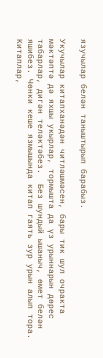язучылар белән таныштырып барабыз.

Укучылар китапханәдән читләшмәсен, бары тик шул очракта мәктәптә дә яхшы укырлар, тормышта да үз урыннарын дөрес табарлар, дигән теләктәбез.  Без шундый ышаныч, өмет белән яшибез. Чөнки кеше язмышында китап гаять зур урын алып тора. Китаплар,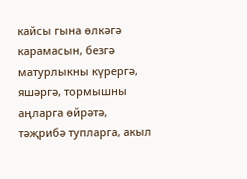кайсы гына өлкәгә карамасын, безгә матурлыкны күрергә, яшәргә, тормышны аңларга өйрәтә, тәҗрибә тупларга, акыл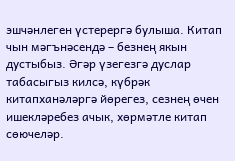эшчәнлеген үстерергә булыша. Китап чын мәгънәсендә – безнең якын дустыбыз. Әгәр үзегезгә дуслар табасыгыз килсә, күбрәк китапханәләргә йөрегез, сезнең өчен ишекләребез ачык, хөрмәтле китап сөючеләр.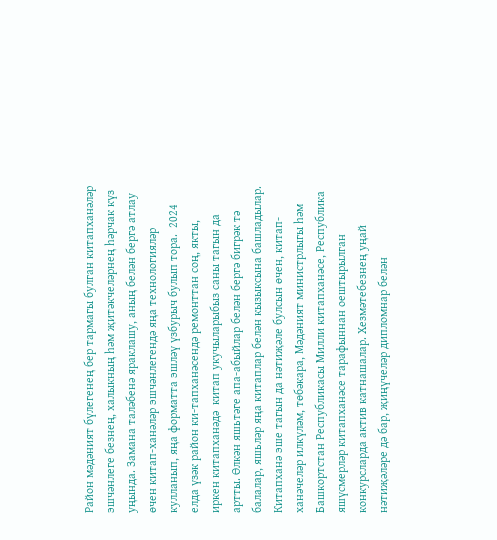Район мәдәният бүлегенең бер тармагы булган китапханәләр эшчәнлеге безнең, халыкның һәм җитәкчеләрнең һәрчак күз уңында. Замана таләбенә яраклашу, аның белән бергә атлау өчен китап-ханәләр эшчәнлегендә яңа технологияләр кулланып, яңа форматта эшләү үзбурыч булып тора.  2024 елда үзәк район ки-тапханәсендә ремонттан соң, якты, иркен китапханәдә  китап укучыларыбыз саны тагын да артты. Өлкән яшьтәге апа-абыйлар белән бергә бигрәк тә балалар, яшьләр яңа китаплар белән кызыксына башладылар.
Китапханә эше тагын да нәтиҗәле булсын өчен, китап-ханәчеләр илкүләм, төбәкара, Мәдәният министрлыгы һәм Башкортстан Республикасы Милли китапханәсе, Республика яшүсмерләр китапханәсе тарафыннан оештырылган конкурсларда актив катнашалар. Хезмәтебезнең уңай нәтиҗәләре дә бар, җиңүчеләр дипломнар белән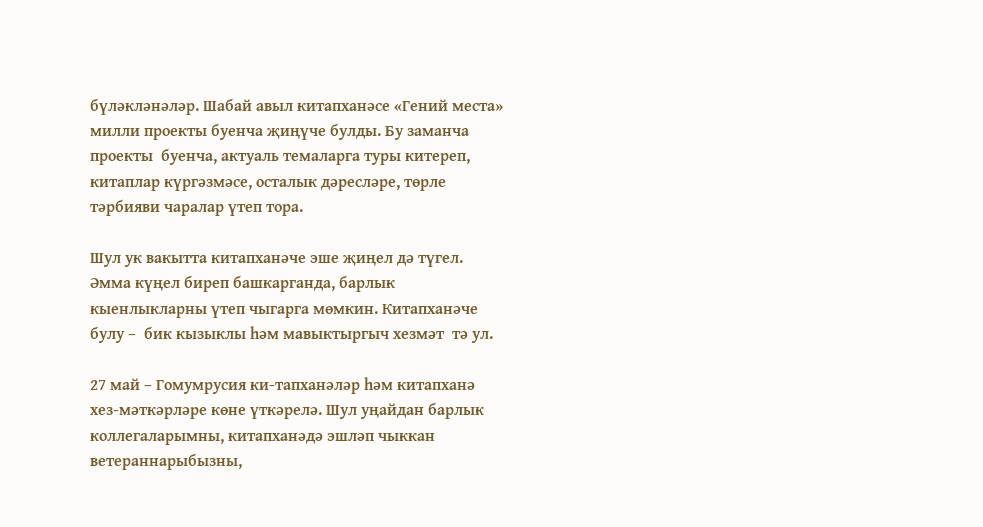бүләкләнәләр. Шабай авыл китапханәсе «Гений места» милли проекты буенча җиңүче булды. Бу заманча проекты  буенча, актуаль темаларга туры китереп, китаплар күргәзмәсе, осталык дәресләре, төрле тәрбияви чаралар үтеп тора.

Шул ук вакытта китапханәче эше җиңел дә түгел. Әмма күңел биреп башкарганда, барлык кыенлыкларны үтеп чыгарга мөмкин. Китапханәче булу –  бик кызыклы һәм мавыктыргыч хезмәт  тә ул.

27 май – Гомумрусия ки-тапханәләр һәм китапханә хез-мәткәрләре көне үткәрелә. Шул уңайдан барлык коллегаларымны, китапханәдә эшләп чыккан ветераннарыбызны,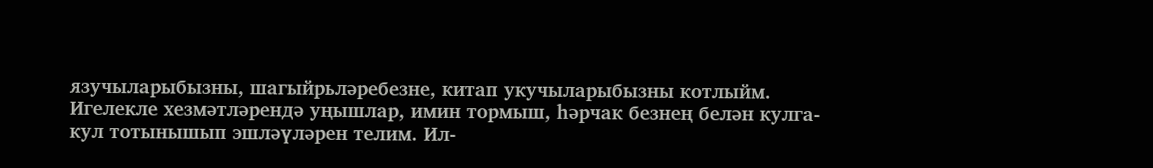язучыларыбызны, шагыйрьләребезне, китап укучыларыбызны котлыйм. Игелекле хезмәтләрендә уңышлар, имин тормыш, һәрчак безнең белән кулга-кул тотынышып эшләүләрен телим. Ил-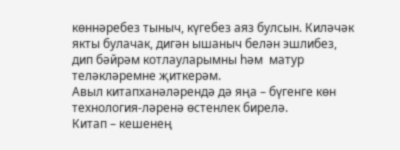көннәребез тыныч, күгебез аяз булсын. Киләчәк якты булачак, дигән ышаныч белән эшлибез,  дип бәйрәм котлауларымны һәм  матур теләкләремне җиткерәм.
Авыл китапханәләрендә дә яңа – бүгенге көн технология-ләренә өстенлек бирелә.
Китап – кешенең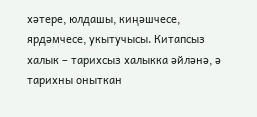хәтере, юлдашы, киңәшчесе, ярдәмчесе, укытучысы. Китапсыз халык – тарихсыз халыкка әйләнә, ә тарихны оныткан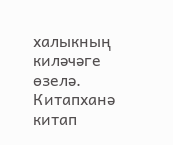халыкның киләчәге өзелә. Китапханә китап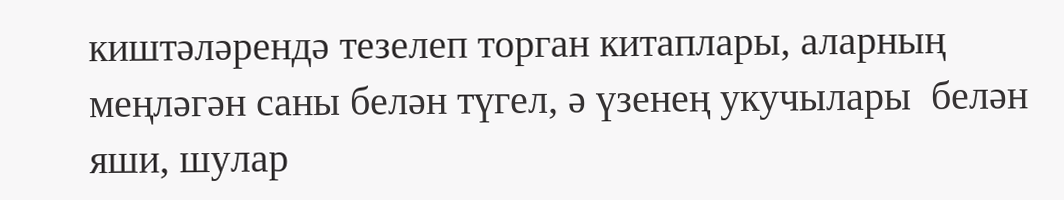киштәләрендә тезелеп торган китаплары, аларның меңләгән саны белән түгел, ә үзенең укучылары  белән яши, шулар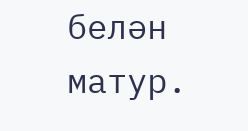белән матур.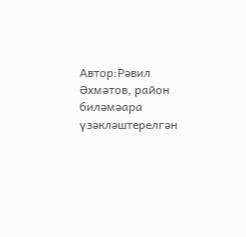Автор:Рәвил Әхмәтов, район биләмәара үзәкләштерелгән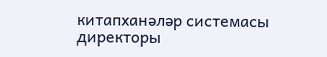китапханәләр системасы директоры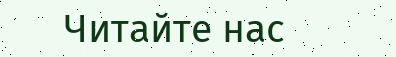Читайте нас